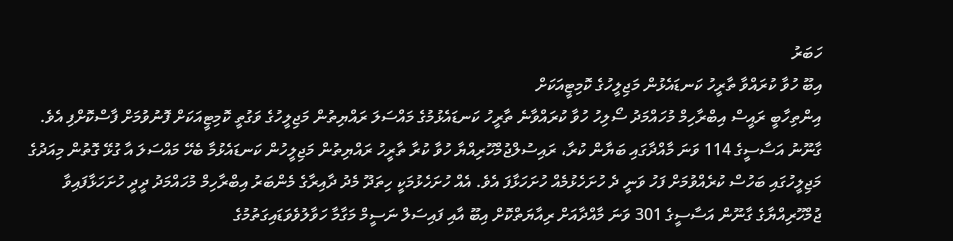ހަބަރު
އިބޫ ހުވާ ކުރައްވާ ތާރީހު ކަނޑައެޅުން މަޖިލީހުގެ ކޮމިޓީއަކަށް
އިންތިހާބީ ރައީސް އިބްރާހިމް މުހައްމަދު ސޯލިހު ހުވާ ކުރައްވާނެ ތާރީހު ކަނޑައެޅުމުގެ މައްސަލަ ރައްޔިތުން މަޖިލީހުގެ ވަގުތީ ކޮމިޓީއަކަށް ފޮނުވުމަށް ފާސްކޮށްފި އެވެ.
ގާނޫނު އަސާސީގެ 114 ވަނަ މާއްދާގައި ބަޔާން ކުރާ، ރައިސުލްޖުމްހޫރިއްޔާ ހުވާ ކުރާ ތާރީހު ރައްޔިތުން މަޖިލީހުން ކަނޑައެޅުމާ ބެހޭ މައްސަލަ އާ ގުޅޭ ގޮތުން މިއަދުގެ މަޖިލީހުގައި ބަހުސް ކުރެއްވުމަށް ފަހު ވަނީ ދެ ހުށަހެޅުމެއް ހުށަހަޅާފަ އެވެ. އެއް ހުށަހެޅުމަކީ ހިތަދޫ މެދު ދާއިރާގެ މެންބަރު އިބްރާހިމް މުހައްމަދު ދީދީ ހުށަހަޅާފައިވާ ޖުމްހޫރިއްޔާގެ ގާނޫން އަސާސީގެ 301 ވަނަ މާއްދާއަށް ރިއާޔަތްކޮށް އިބޫ އާއި ފައިސަލް ނަސީމް މަގާމާ ހަވާލުވެވަޑައިގަތުމުގެ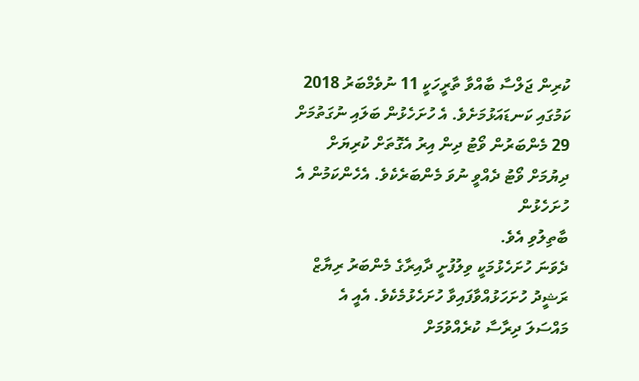ކުރިން ޖަލްސާ ބާއްވާ ތާރީހަކީ 11 ނުވެމްބަރު 2018 ކަމުގައި ކަނޑައަޅުމަށެވެ. އެ ހުށަހެޅުން ބަލައި ނުގަތުމަށް 29 މެންބަރުން ވޯޓު ދިން އިރު އެގޮތަށް ކުރިޔަށް ދިޔުމަށް ވޯޓު ދެއްވީ ނުވަ މެންބަރެކެވެ. އެހެންކަމުން އެ ހުށަހެޅުން
ބާތިލުވި އެވެ.
ދެވަނަ ހުށަހެޅުމަކީ ވިލުފުށީ ދާއިރާގެ މެންބަރު ރިޔާޒް ރަޝީދު ހުށަހަޅުއްވާފައިވާ ހުށަހެޅުމެކެވެ. އެއީ އެ މައްސަލަ ދިރާސާ ކުރެއްވުމަށް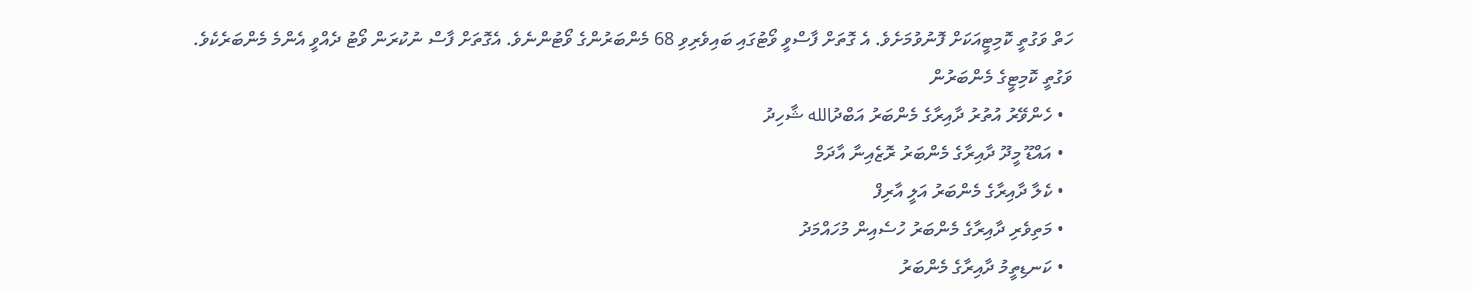ހަތް ވަގުތީ ކޮމިޓީއަކަށް ފޮނުވުމަށެވެ. އެ ގޮތަށް ފާސްވީ ވޯޓުގައި ބައިވެރިވި 68 މެންބަރުންގެ ވޯޓުންނެވެ. އެގޮތަށް ފާސް ނުކުރަން ވޯޓު ދެއްވީ އެންމެ މެންބަރެކެވެ.
ވަގުތީ ކޮމިޓީގެ މެންބަރުން
  • ހެންވޭރު އުތުރު ދާއިރާގެ މެންބަރު އަބްދުالله ޝާހިދު
  • އައްޑޫ މީދޫ ދާއިރާގެ މެންބަރު ރޮޒެއިނާ އާދަމް
  • ކެލާ ދާއިރާގެ މެންބަރު އަލީ އާރިފް
  • މަތިވެރި ދާއިރާގެ މެންބަރު ހުސެއިން މުހައްމަދު
  • ކަނޑިތީމު ދާއިރާގެ މެންބަރު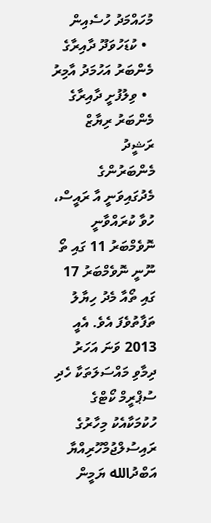މުހައްމަދު ހުސެއިން
  • ކުޑަހުވަދޫ ދާއިރާގެ މެންބަރު އަހުމަދު އާމިރު
  • ވިލުފުށީ ދާއިރާގެ މެންބަރު ރިޔާޒް ރަޝީދު
މެންބަރުންގެ މެދުގައިވަނީ އާ ރައީސް، ހުވާ ކުރައްވާނީ ނޮވެމްބަރު 11 ގައި ތޯ ނޫނީ ނޮވެމްބަރު 17 ގައި ތޯއާ މެދު ހިޔާލު ތަފާތުވެފަ އެވެ. އެއީ 2013 ވަނަ އަހަރު ދިމާވި މައްސަލަތަކާ ހެދި ސުޕްރީމް ކޯޓްގެ ހުކުމަކާއެކު މިހާރުގެ ރައިސުލްޖުމްހޫރިއްޔާ އަބްދުالله ޔަމީން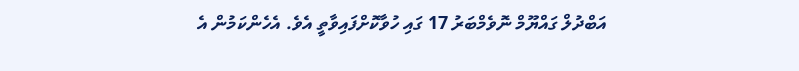އަބްދުލް ގައްޔޫމް ނޮވެމްބަރު 17 ގައި ހުވާކޮށްފައިވާތީ އެވެ. އެހެންކަމުން އެ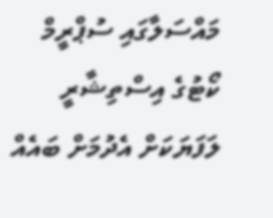މައްސަލާގައި ސުޕްރީމް ކޯޓުގެ އިސްތިޝާރީ ލަފަޔަކަށް އެދުމަށް ބައެއް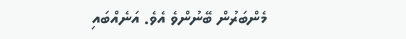މެންބަރުން ބޭނުންވެ އެވެ. އަނެއްބައި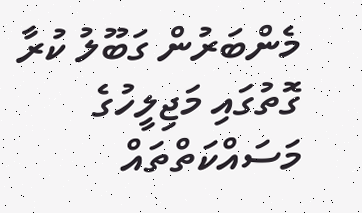މެންބަރުން ގަބޫލު ކުރާ ގޮތުގައި މަޖިލީހުގެ މަސައްކަތްތައް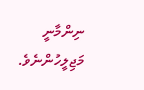ނިންމާނީ މަޖިލީހުންނެވެ.